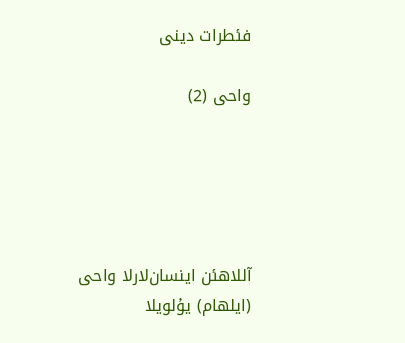فئطرات دینی

واحی (2)





آللاهئن اینسان‌لارلا واحی (ایلهام) یۇلویلا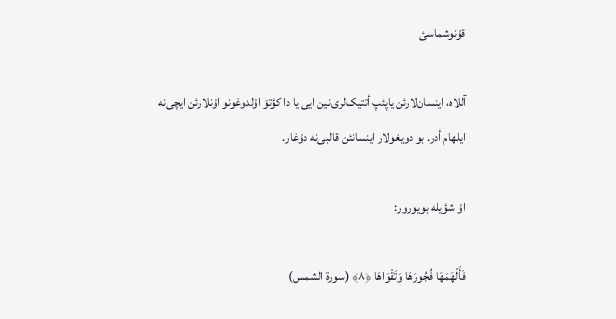قۇنوشماسئ

آللاە، اینسان‌لارئن یاپئپ أتتیک‌لری‌نین ایی یا دا کؤتۆ اۇلدوغونو اۇنلارئن ایچی‌نە ایلهام أدر. بو دویغولار اینسانئن قالبی‌نە دۇغار.

اۇ شؤیلە بویورور:

فَأَلْهَمَهَا فُجُورَهَا وَتَقْوَاهَا ﴿۸﴾ (سورة الشمس)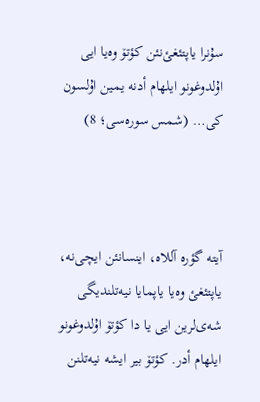سۇنرا یاپتئغئ‌نئن کؤتۆ وەیا ایی اۇلدوغونو ایلهام أدنە یمین اۇلسون کی… (شمس سورەسی؛ 8)



آیتە گؤرە آللاە، اینسانئن ایچی‌نە، یاپتئغئ وەیا یاپمایا نیەتلندیگی شەی‌لرین ایی یا دا کؤتۆ اۇلدوغونو ایلهام أدر. کؤتۆ بیر ایشە نیەتلنن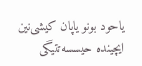یاحود بونو یاپان کیشی‌نین ایچیندە حیسسەتتیگی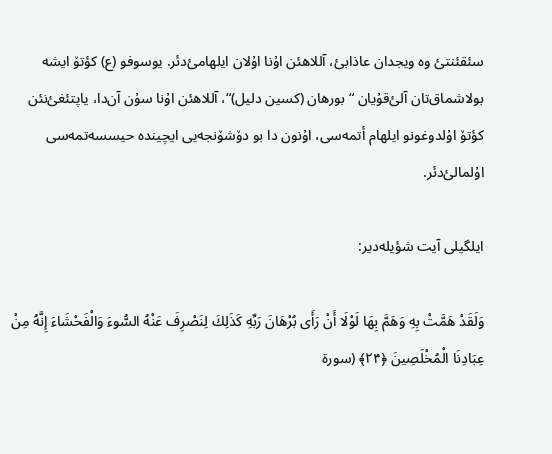سئقئنتئ وە ویجدان عاذابئ، آللاهئن اۇنا اۇلان ایلهامئ‌دئر. یوسوفو (ع) کؤتۆ ایشە بولاشماق‌تان آلئ‌قۇیان “بورهان (کسین دلیل)“، آللاهئن اۇنا سۇن آن‌دا، یاپتئغئ‌نئن کؤتۆ اۇلدوغونو ایلهام أتمەسی، اۇنون دا بو دۆشۆنجەیی ایچیندە حیسسەتمەسی اۇلمالئ‌دئر.

ایلگیلی آیت شؤیلەدیر:

وَلَقَدْ هَمَّتْ بِهِ وَهَمَّ بِهَا لَوْلَا أَنْ رَأَى بُرْهَانَ رَبِّهِ كَذَلِكَ لِنَصْرِفَ عَنْهُ السُّوءَ وَالْفَحْشَاءَ إِنَّهُ مِنْ عِبَادِنَا الْمُخْلَصِينَ ﴿۲۴﴾ (سورة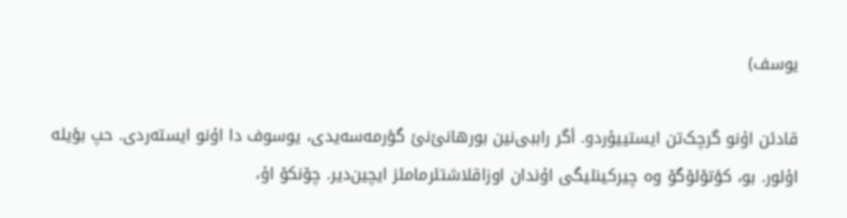یوسف)

قادئن اۇنو گرچک‌تن ایستییۇردو. أگر راببی‌نین بورهانئ‌نئ گؤرمەسەیدی، یوسوف دا اۇنو ایستەردی. حپ بؤیلە اۇلور. بو، کؤتۆلۆگۆ وە چیرکینلیگی اۇندان اوزاقلاشتئرمامئز ایچین‌دیر. چۆنکۆ اۇ،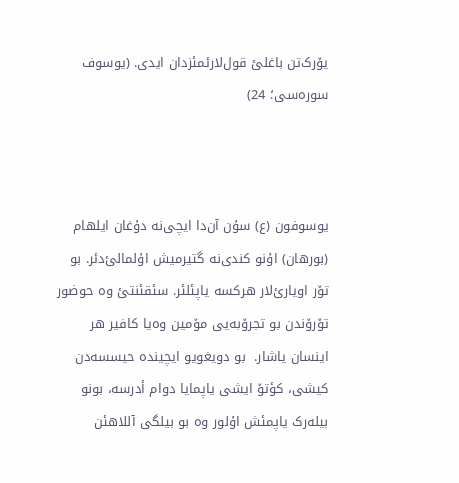یۆرک‌تن باغلئ قول‌لارئمئزدان ایدی. (یوسوف سورەسی؛ 24)



یوسوفون (ع) سۇن آن‌دا ایچی‌نە دۇغان ایلهام (بورهان) اۇنو کندی‌نە گتیرمیش اۇلمالئ‌دئر. بو تۆر اویارئ‌لار هرکسە یاپئلئر. سئقئنتئ وە حوضور تۆرۆندن بو تجرۆبەیی مۆمین وەیا کافیر هر اینسان یاشار.  بو دویغویو ایچیندە حیسسەدن کیشی، کؤتۆ ایشی یاپمایا دوام أدرسە، بونو بیلەرک یاپمئش اۇلور وە بو بیلگی آللاهئن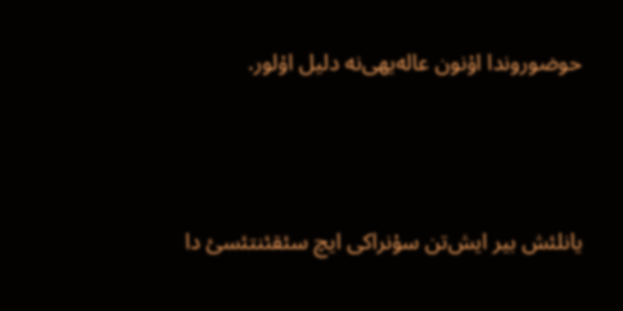حوضوروندا اۇنون عالەیهی‌نە دلیل اۇلور.



یانلئش بیر ایش‌تن سۇنراکی ایچ سئقئنتئسئ دا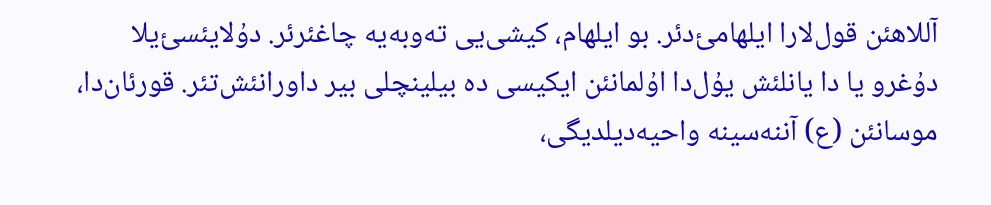آللاهئن قول‌لارا ایلهامئ‌دئر. بو ایلهام، کیشی‌یی تەوبەیە چاغئرئر. دۇلایئسئ‌یلا دۇغرو یا دا یانلئش یۇل‌دا اۇلمانئن ایکیسی دە بیلینچلی بیر داورانئش‌تئر. قورئان‌دا، موسانئن (ع) آننەسینە واحیەدیلدیگی،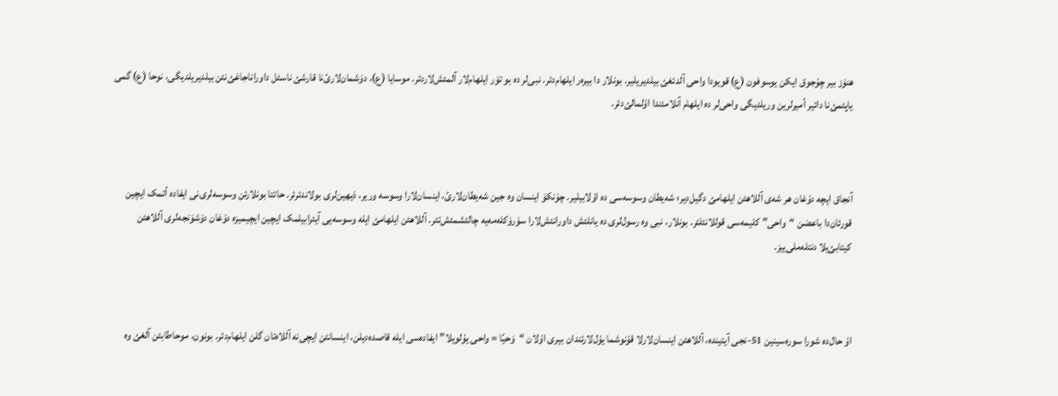هنۆز بیر چۇجوق ایکن یوسوفون (ع) قویودا واحی آلدئغئ بیلدیریلیر. بونلار دا بیرەر ایلهام‌دئر. نبی‌لر دە بو تۆر ایلهام‌لار آلمئش‌لاردئر. موسایا (ع)، دۆشمان‌لارئ‌نا قارشئ ناسئل داوراناجاغئ‌نئن بیلدیریلدیگی، نوحا (ع) گمی یاپئمئ‌نا دائیر أمیرلرین وریلدیگی واحی‌لر دە ایلهام آنلامئندا اۇلمالئ‌دئر.



آنجاق ایچە دۇغان هر شەی آللاهئن ایلهامئ دگیل‌دیر؛ شەیطان وسوسەسی دە اۇلابیلیر. چۆنکۆ اینسان وە جین شەیطان‌لارئ، اینسان‌لارا وسوسە وریر، ذیهین‌لری بولاندئرئر. حاتتا بونلارئن وسوسەلری‌نی ایفادە أتمک ایچین قورئان‌دا باعضن “واحی” کلیمەسی قوللانئلئر. بونلار، نبی وە رسول‌لری دە یانلئش داورانئش‌لارا سۆرۆکلەمەیە چالئشمئش‌تئر. آللاهئن ایلهامئ ایلە وسوسەیی آیئرابیلمک ایچین ایچیمیزە دۇغان دۆشۆنجەلری آللاهئن کیتابئ‌یلا دنتلەملی‌ییز.



اۇ حال‌دە شورا سورەسینین 51-نجی آیتیندە، آللاهئن اینسان‌لارلا قۇنوشما یۇل‌لارئندان بیری اۇلان “وَحیًا = واحی یۇلویلا” ایفادەسی ایلە قاصدەدیلن، اینسانئن ایچی‌نە آللاەتان گلن ایلهام‌دئر. بونون، موحاطابئن آلغئ وە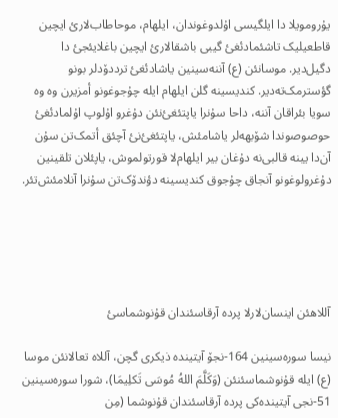یۇرومویلا دا ایلگیسی اۇلدوغوندان، ایلهام، موحاطاب‌لارئ ایچین قاطعیلیک تاشئمادئغئ گیبی باشقالارئ ایچین باغلایئجئ دا دگیل‌دیر. موسانئن (ع) آننەسینین یاشادئغئ ترددۆدلر بونو گؤسترمک‌تەدیر. کندیسینە گلن ایلهام ایلە چۇجوغونو أمزیرن وە وە سویا بئراقان آننە، داحا سۇنرا یاپتئغئ‌نئن دۇغرو اۇلوپ اۇلمادئغئ حوصوصوندا شۆبهەلر یاشامئش، یاپتئغئ‌نئ آچئق أتمک‌تن سۇن آن‌دا یینە قالبی‌نە دۇغان بیر ایلهام‌لا قورتولموش، یاپئلان تلقینین دۇغرولوغونو آنجاق چۇجوق کندیسینە دؤندۆک‌تن سۇنرا آنلامئش‌تئر.





آللاهئن اینسان‌لارلا پردە آرقاسئندان قۇنوشماسئ

نیسا سورەسینین 164-نجۆ آیتیندە ذیکری گچن، آللاە تعالانئن موسا (ع) ایلە قۇنوشماسئنئن (وَکَلَّمَ اللەُ مُوسَی تَکلِیمَا)، شورا سورەسینین 51-نجی آیتیندەکی پردە آرقاسئندان قۇنوشما (مِن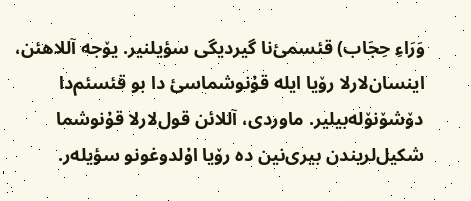وَرَاءِ حِجَاب) قئسمئ‌نا گیردیگی سؤیلنیر. یۆجە آللاهئن، اینسان‌لارلا رۆیا ایلە قۇنوشماسئ دا بو قئسئم‌دا دۆشۆنۆلەبیلیر. ماوردی، آللائن قول‌لارلا قۇنوشما شکیل‌لریندن بیری‌نین دە رۆیا اۇلدوغونو سؤیلەر.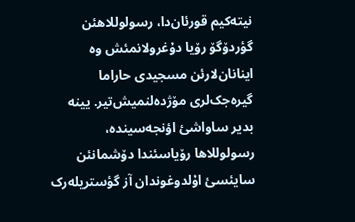نیتەکیم قورئان‌دا، رسولوللاهئن گؤردۆگۆ رۆیا دۇغرولانمئش وە اینانان‌لارئن مسجیدی حاراما گیرەجک‌لری مۆژدەلنمیش‌تیر. یینە بدیر ساواشئ اؤنجەسیندە، رسولوللاها رۆیاسئندا دۆشمانئن سایئسئ اۇلدوغوندان آز گؤستریلەرک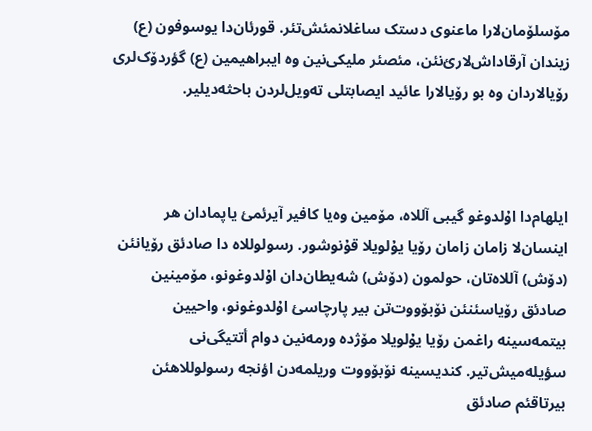مۆسلۆمان‌لارا ماعنوی دستک ساغلانمئش‌تئر. قورئان‌دا یوسوفون (ع) زیندان آرقاداش‌لارئ‌نئن، مئصئر ملیکی‌نین وە ایبراهیمین (ع) گؤردۆک‌لری رۆیالاردان وە بو رۆیالارا عائید ایصابتلی تەویل‌لردن باحثەدیلیر.



ایلهام‌دا اۇلدوغو گیبی آللاە، مۆمین وەیا کافیر آیرئمئ یاپمادان هر اینسان‌لا زامان زامان رۆیا یۇلویلا قۇنوشور. رسولوللاە دا صادئق رۆیانئن (دۆش) آللاەتان، حولمون (دۆش) شەیطان‌دان اۇلدوغونو، مۆمینین صادئق رۆیاسئنئن نۆبۆووت‌تن بیر پارچاسئ اۇلدوغونو، واحیین بیتمەسینە راغمن رۆیا یۇلویلا مۆژدە ورمەنین دوام أتتیگی‌نی سؤیلەمیش‌تیر. کندیسینە نۆبۆووت وریلمەدن اؤنجە رسولوللاهئن بیرتاقئم صادئق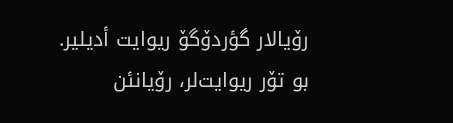رۆیالار گؤردۆگۆ ریوایت أدیلیر. بو تۆر ریوایت‌لر، رۆیانئن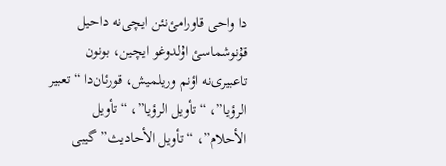دا واحی قاورامئ‌نئن ایچی‌نە داحیل قۇنوشماسئ اۇلدوغو ایچین، بونون تاعبیری‌نە اؤنم وریلمیش، قورئان‌دا “تعبیر الرؤیا”، “تأویل الرؤیا”، “تأویل الأحلام”، “تأویل الأحادیث” گیبی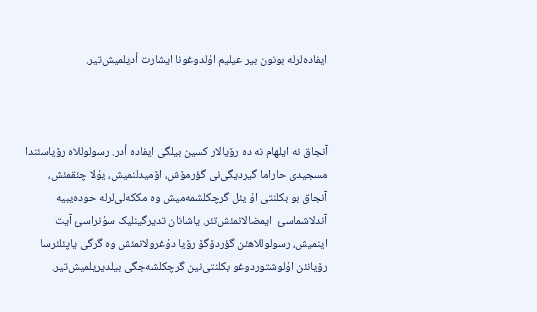ایفادەلرلە بونون بیر عیلیم اۇلدوغونا ایشارت أدیلمیش‌تیر.



آنجاق نە ایلهام نە دە رۆیالار کسین بیلگی ایفادە أدر. رسولوللاە رۆیاسئندا مسجیدی حاراما گیردیگی‌نی گؤرمۆش، اۆمیدلنمیش، یۇلا چئقمئش، آنجاق بو بکلنتی اۇ یئل گرچکلشمەمیش وە مککەلی‌لرلە حودەیبیە آندلاشماسئ  ایمضالانمئش‌تئر. یاشانان تدیرگینلیک سۇنراسئ آیت اینمیش، رسولوللاهئن گؤردۆگۆ رۆیا دۇغرولانمئش وە گرگی یاپئلئرسا رۆیانئن اۇلوشتوردوغو بکلنتی‌نین گرچکلشەجگی بیلدیریلمیش‌تیر.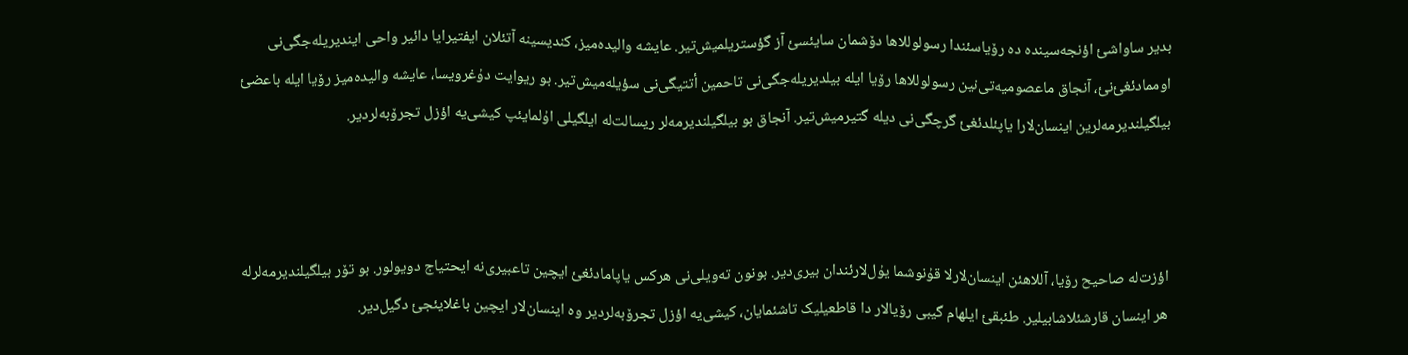بدیر ساواشئ اؤنجەسیندە دە رۆیاسئندا رسولوللاها دۆشمان سایئسئ آز گؤستریلمیش‌تیر. عایشە والیدەمیز، کندیسینە آتئلان ایفتیرایا دائیر واحی ایندیریلەجگی‌نی اوممادئغئ‌نئ، آنجاق ماعصومیەتی‌نین رسولوللاها رۆیا ایلە بیلدیریلەجگی‌نی تاحمین أتتیگی‌نی سؤیلەمیش‌تیر. بو ریوایت دۇغرویسا، عایشە والیدەمیز رۆیا ایلە باعضئ بیلگیلندیرمەلرین اینسان‌لارا یاپئلدئغئ گرچگی‌نی دیلە گتیرمیش‌تیر. آنجاق بو بیلگیلندیرمەلر ریسالت‌لە ایلگیلی اۇلمایئپ کیشی‌یە اؤزل تجرۆبەلردیر.



اؤزت‌لە صاحیح رۆیا، آللاهئن اینسان‌لارلا قۇنوشما یۇل‌لارئندان بیری‌دیر. بونون تەویلی‌نی هرکس یاپامادئغئ ایچین تاعبیری‌نە ایحتیاج دویولور. بو تۆر بیلگیلندیرمەلرلە هر اینسان قارشئلاشابیلیر. طئبقئ ایلهام گیبی رۆیالار دا قاطعیلیک تاشئمایان، کیشی‌یە اؤزل تجرۆبەلردیر وە اینسان‌لار ایچین باغلایئجئ دگیل‌دیر.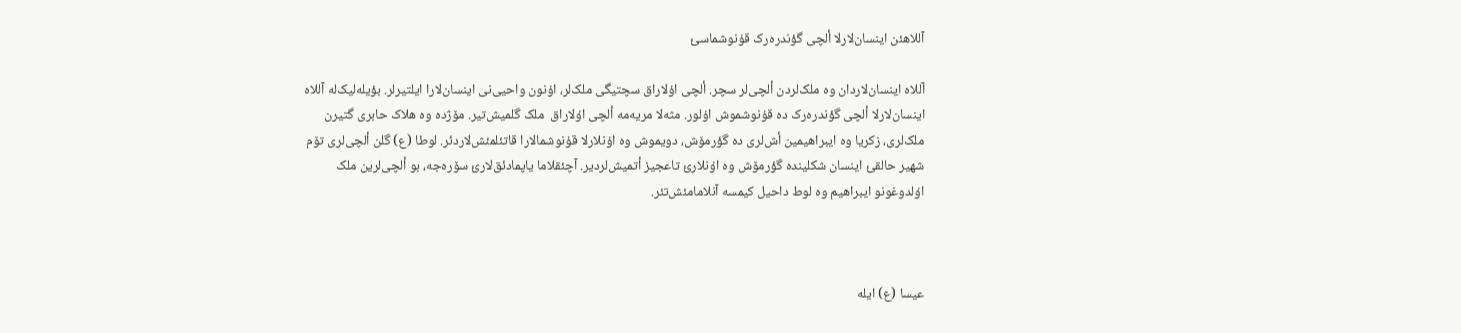آللاهئن اینسان‌لارلا ألچی گؤندرەرک قۇنوشماسئ

آللاە اینسان‌لاردان وە ملک‌لردن ألچی‌لر سچر. ألچی اۇلاراق سچتیگی ملک‌لر، اۇنون واحیی‌نی اینسان‌لارا ایلتیرلر. بؤیلەلیک‌لە آللاە اینسان‌لارلا ألچی گؤندرەرک دە قۇنوشموش اۇلور. مثەلا مریەمە ألچی اۇلاراق  ملک گلمیش‌تیر. مۆژدە وە هلاک حابری گتیرن ملک‌لری، زکریا وە ایبراهیمین أش‌لری دە گؤرمۆش، دویموش وە اۇنلارلا قۇنوشمالارا قاتئلمئش‌لاردئر. لوطا (ع) گلن ألچی‌لری تۆم شهیر حالقئ اینسان شکلیندە گؤرمۆش وە اۇنلارئ تاعجیز أتمیش‌لردیر. آچئقلاما یاپمادئق‌لارئ سۆرەجە، بو ألچی‌لرین ملک اۇلدوغونو ایبراهیم وە لوط داحیل کیمسە آنلامامئش‌تئر.



عیسا (ع) ایلە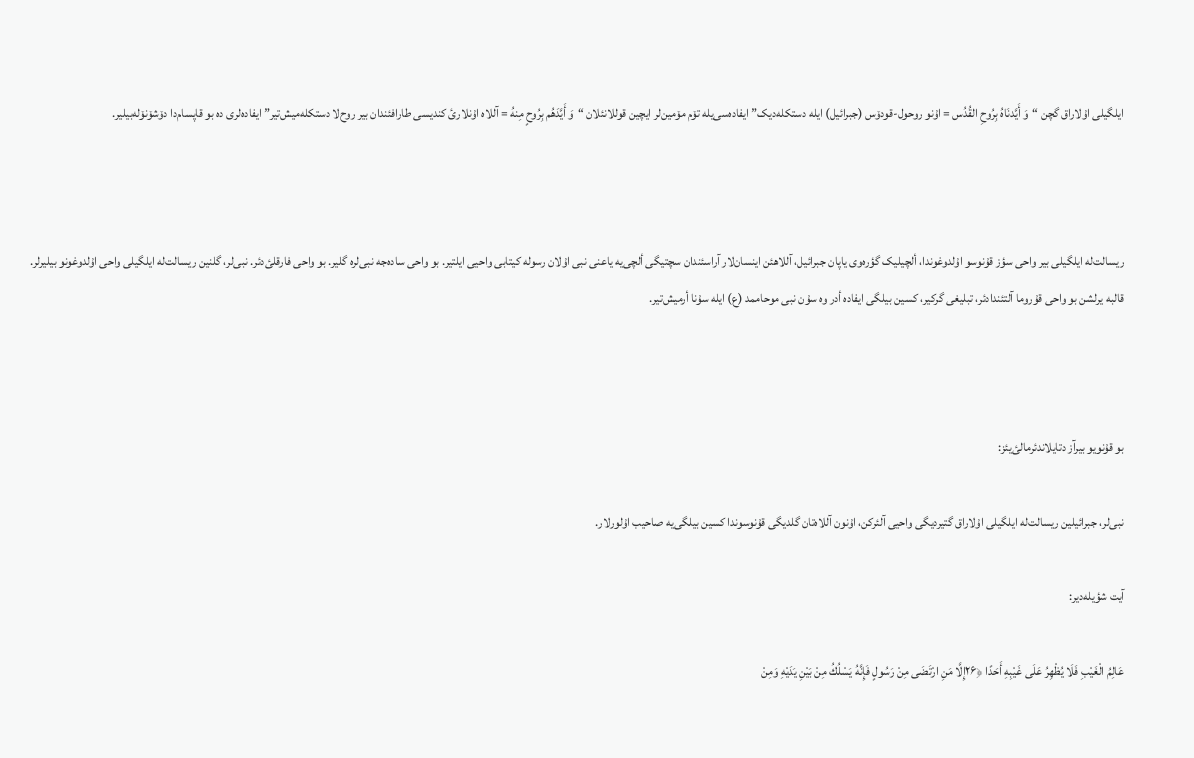ایلگیلی اۇلاراق گچن “وَ أَیَّدنَاەُ بِرُوحِ القُدُس = اۇنو روحول-قودۆس (جبرائیل) ایلە دستکلەدیک” ایفادەسی‌یلە تۆم مۆمین‌لر ایچین قوللانئلان “وَ أَیَّدَهُم بِرُوحٍ مِنەُ = آللاە اۇنلارئ کندیسی طارافئندان بیر روح‌لا دستکلەمیش‌تیر” ایفادەلری دە بو قاپسام‌دا دۆشۆنۆلەبیلیر.



ریسالت‌لە ایلگیلی بیر واحی سؤز قۇنوسو اۇلدوغوندا، ألچیلیک گؤرەوی یاپان جبرائیل، آللاهئن اینسان‌لار آراسئندان سچتیگی ألچی‌یە یاعنی نبی اۇلان رسولە کیتابی واحیی ایلتیر. بو واحی سادەجە نبی‌لرە گلیر. بو واحی فارقلئ‌دئر. نبی‌لر، گلنین ریسالت‌لە ایلگیلی واحی اۇلدوغونو بیلیرلر. قالبە یرلشن بو واحی قۇروما آلتئندادئر، تبلیغی گرکیر، کسین بیلگی ایفادە أدر وە سۇن نبی موحاممد (ع) ایلە سۇنا أرمیش‌تیر.



بو قۇنویو بیرآز دتایلاندئرمالئ‌یئز:

نبی‌لر، جبرائیلین ریسالت‌لە ایلگیلی اۇلاراق گتیردیگی واحیی آلئرکن، اۇنون آللاەتان گلدیگی قۇنوسوندا کسین بیلگی‌یە صاحیب اۇلورلار.

آیت شؤیلەدیر:

عَالِمُ الْغَيْبِ فَلَا يُظْهِرُ عَلَى غَيْبِهِ أَحَدًا ﴿۲۶إِلَّا مَنِ ارْتَضَى مِنْ رَسُولٍ فَإِنَّهُ يَسْلُكُ مِنْ بَيْنِ يَدَيْهِ وَمِنْ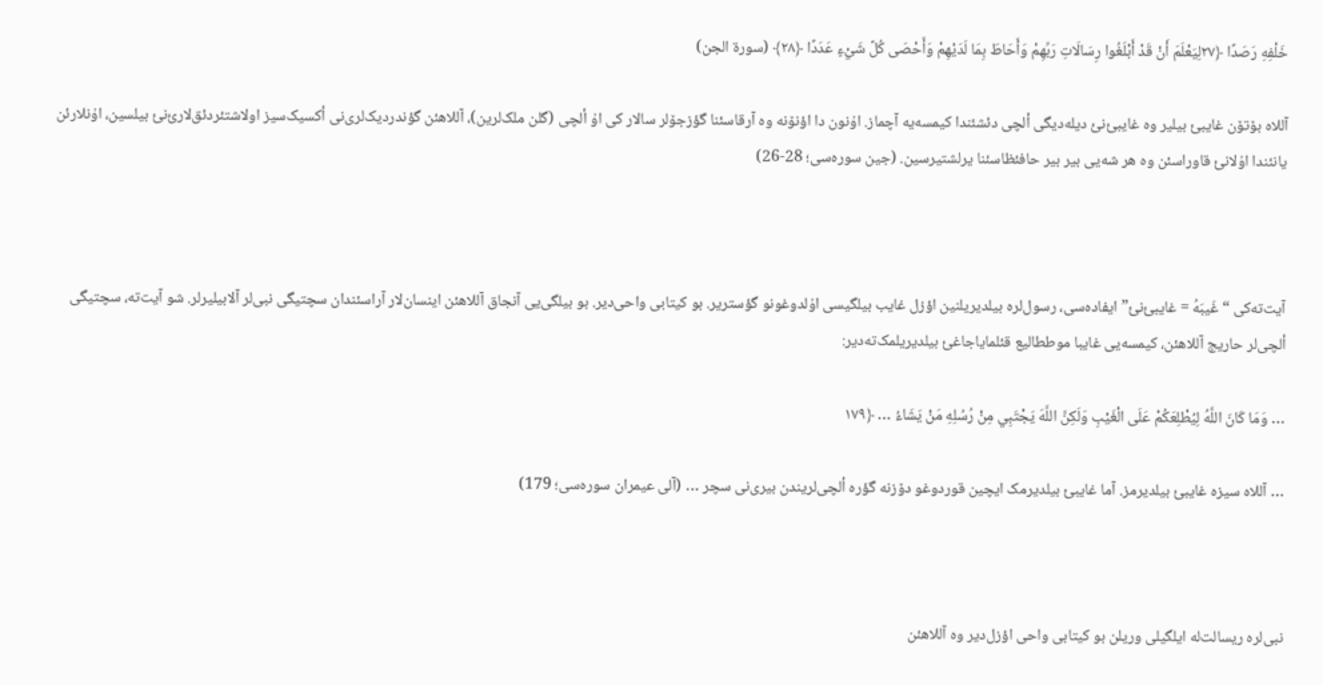خَلْفِهِ رَصَدًا ﴿۲۷لِيَعْلَمَ أَنْ قَدْ أَبْلَغُوا رِسَالَاتِ رَبِّهِمْ وَأَحَاطَ بِمَا لَدَيْهِمْ وَأَحْصَى كُلَّ شَيْءٍ عَدَدًا ﴿۲۸﴾ (سورة الجن)

آللاە بۆتۆن غایبئ بیلیر وە غایبئ‌نئ دیلەدیگی ألچی دئشئندا کیمسەیە آچماز. اۇنون دا اؤنۆنە وە آرقاسئنا گؤزجۆلر سالار کی اۇ ألچی (گلن ملک‌لرین)، آللاهئن گؤندردیک‌لری‌نی أکسیک‌سیز اولاشتئردئق‌لارئ‌نئ بیلسین، اۇنلارئن یانئندا اۇلانئ قاوراسئن وە هر شەیی بیر بیر حافئظاسئنا یرلشتیرسین. (جین سورەسی؛ 28-26)



آیت‌تەکی “غَیبَەُ = غایبئ‌نئ” ایفادەسی، رسول‌لرە بیلدیریلنین اؤزل غایب بیلگیسی اۇلدوغونو گؤستریر. بو کیتابی واحی‌دیر. بو بیلگی‌یی آنجاق آللاهئن اینسان‌لار آراسئندان سچتیگی نبی‌لر آلابیلیرلر. شو آیت‌تە، سچتیگی ألچی‌لر حاریج آللاهئن، کیمسەیی غایبا موططالیع قئلمایاجاغئ بیلدیریلمک‌تەدیر:

… وَمَا كَانَ اللَّهُ لِيُطْلِعَكُمْ عَلَى الْغَيْبِ وَلَكِنَّ اللَّهَ يَجْتَبِي مِنْ رُسُلِهِ مَنْ يَشَاءُ … ﴿۱۷۹

… آللاە سیزە غایبئ بیلدیرمز. آما غایبئ بیلدیرمک ایچین قوردوغو دۆزنە گؤرە ألچی‌لریندن بیری‌نی سچر … (آلی عیمران سورەسی؛ 179)



نبی‌لرە ریسالت‌لە ایلگیلی وریلن بو کیتابی واحی اؤزل‌دیر وە آللاهئن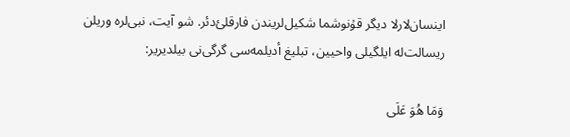اینسان‌لارلا دیگر قۇنوشما شکیل‌لریندن فارقلئ‌دئر. شو آیت، نبی‌لرە وریلن ریسالت‌لە ایلگیلی واحیین، تبلیغ أدیلمەسی گرگی‌نی بیلدیریر:

وَمَا هُوَ عَلَى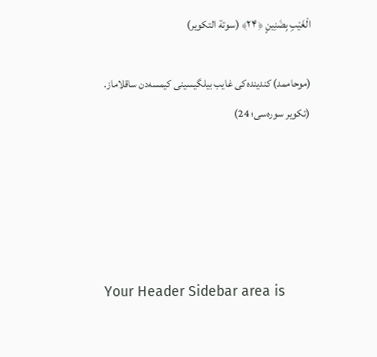الْغَيْبِ بِضَنِينٍ ﴿۲۴﴾ (سوتة التکویر)

(موحاممد) کندیندەکی غایب بیلگیسینی کیمسەدن ساقلاماز. (تکویر سورەسی؛ 24)





Your Header Sidebar area is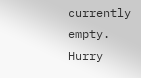currently empty. Hurry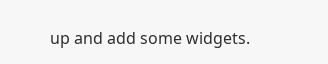up and add some widgets.